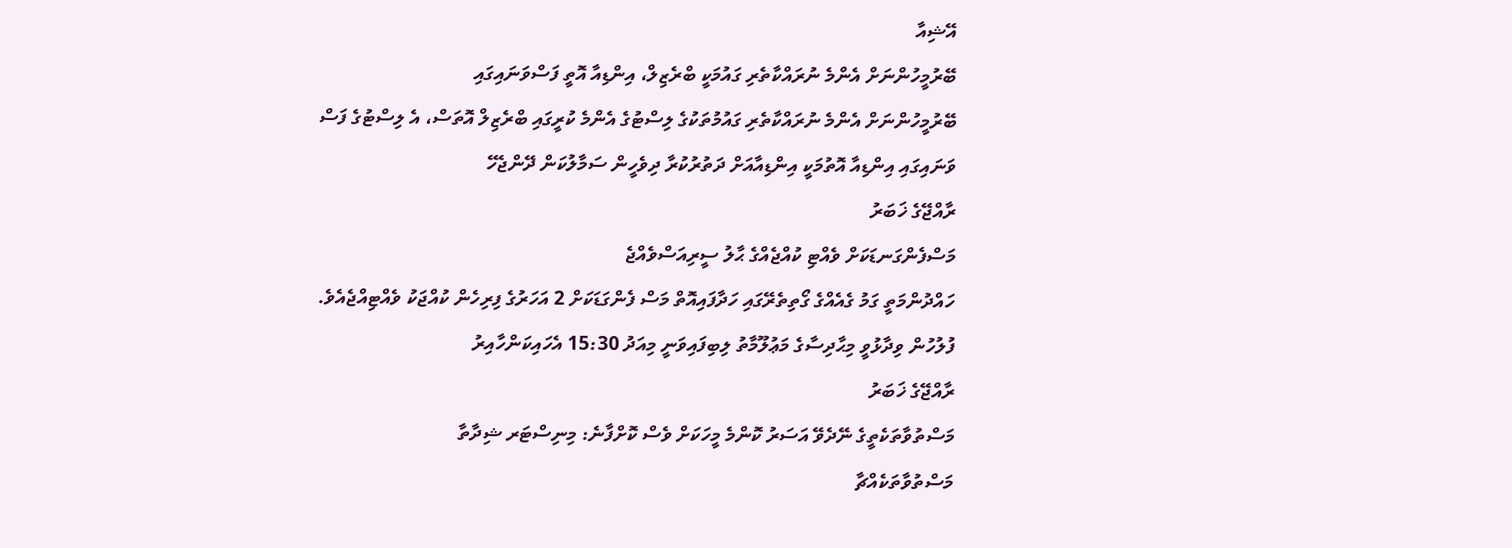އޭޝިއާ
ބޭރުމީހުންނަށް އެންމެ ނުރައްކާތެރި ގައުމަކީ ބްރެޒިލް، އިންޑިއާ އޮތީ ފަސްވަނައިގައި
ބޭރުމީހުންނަށް އެންމެ ނުރައްކާތެރި ގައުމުތަކުގެ ލިސްޓުގެ އެންމެ ކުރީގައި ބްރެޒިލް އޮތަސް، އެ ލިސްޓުގެ ފަސް ވަނައިގައި އިންޑިއާ އޮތުމަކީ އިންޑިއާއަށް ދަތުރުކުރާ ދިވެހީން ސަމާލުކަން ދޭންޖެހޭ
ރާއްޖޭގެ ޚަބަރު
މަސްފެންގަނޑަކަށް ވެއްޓި ކުއްޖެއްގެ ޙާލު ސީރިއަސްވެއްޖެ
ހައްދުންމަތީ ގަމު ގެއެއްގެ ގޯތިތެރޭގައި ހަދާފައިއޮތް މަސް ފެންގަޑަކަށް 2 އަހަރުގެ ފިރިހެން ކުއްޖަކު ވެއްޓިއްޖެއެވެ. ފުލުހުން ވިދާޅުވީ މިޙާދިސާގެ މަޢުލޫމާތު ލިބިފައިވަނީ މިއަދު 15:30 އެހައިކަންހާއިރު
ރާއްޖޭގެ ޚަބަރު
މަސްތުވާތަކެތީގެ ނޭދެވޭ އަސަރު ކޮންމެ މީހަކަށް ވެސް ކޮށްފާނެ: މިނިސްޓަރ ޝިދާތާ
މަސްތުވާތަކެއްޗާ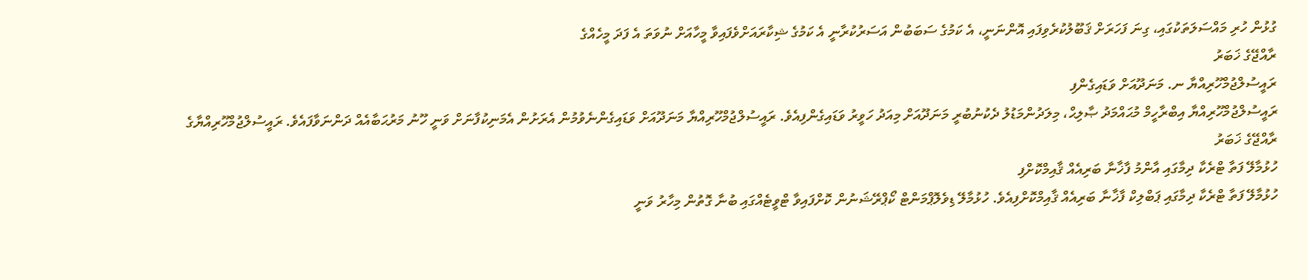ގުޅުން ހުރި މައްސަލަތަކުގައި، ގިނަ ފަހަރަށް ޤަބޫލުކުރެވިފައި އޮންނަނީ، އެ ކަމުގެ ސަބަބުން އަސަރުކުރާނީ އެ ކަމުގެ ޝިކާރައަށްވެފައިވާ މީހާއަށް ނުވަތަ އެ ފަދަ މީހެއްގެ
ރާއްޖޭގެ ޚަބަރު
ރައީސުލްޖުމްހޫރިއްޔާ ނ. މަނަދޫއަށް ވަޑައިގެންފި
ރައީސުލްޖުމްހޫރިއްޔާ އިބްރާހީމް މުޙައްމަދު ޞާލިޙް، މިލަދުންމަޑުލު ދެކުނުބުރީ މަނަދޫއަށް މިއަދު ހަވީރު ވަޑައިގެންފިއެވެ. ރައީސުލްޖުމްހޫރިއްޔާ މަނަދޫއަށް ވަޑައިގެންނެވުމުން އެރަށުން އެމަނިކުފާނަށް ވަނީ ހޫނު މަރުޙަބާއެއް ދަންނަވާފައެވެ. ރައީސުލްޖުމްހޫރިއްޔާގެ
ރާއްޖޭގެ ޚަބަރު
ހުޅުމާލޭ ފަތާ ޓްރެކާ ދިމާގައި އާންމު ފާޚާނާ ބަރިއެއް ޤާއިމްކޮށްފި
ހުޅުމާލޭ ފަތާ ޓްރެކާ ދިމާގައި ޕަބްލިކް ފާޚާނާ ބަރިއެއް ޤާއިމްކޮށްފިއެވެ. ހުޅުމާލޭ ޑިވެލޮޕްމަންޓް ކޯޕްރޭޝަނުން ކޮށްފައިވާ ޓްވީޓެއްގައި ބުނާ ގޮތުން މިހާރު ވަނީ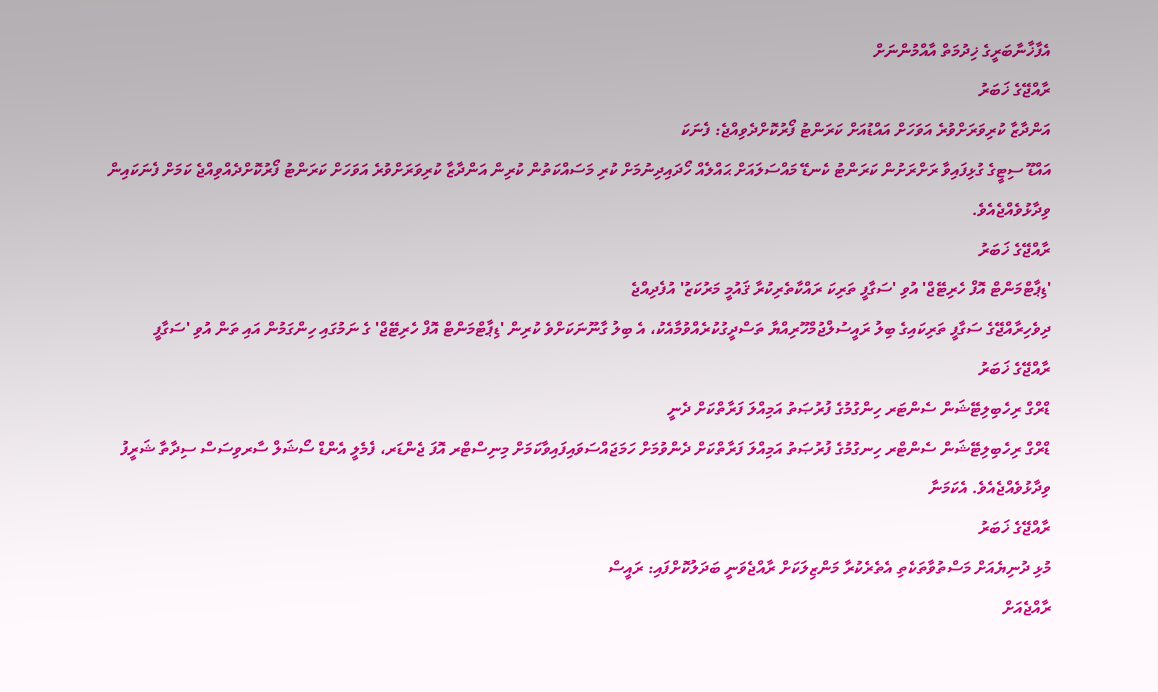އެފާޚާނާބަރީގެ ޚިދުމަތް އާއްމުންނަށް
ރާއްޖޭގެ ޚަބަރު
އަންދާޒާ ކުރިވަރަށްވުރެ އަވަހަށް އައްޑުއަށް ކަރަންޓު ފޯރުކޮށްދެވިއްޖެ: ފެނަކަ
އައްޑޫ ސިޓީގެ ގުޅިފައިވާ ރަށްރަށުން ކަރަންޓު ކެނޑޭ މައްސަލައަށް ޙައްލެއް ހޯދައިދިނުމަށް ކުރި މަސައްކަތުން ކުރިން އަންދާޒާ ކުރިވަރަށްވުރެ އަވަހަށް ކަރަންޓު ފޯރުކޮށްދެއްވިއްޖެ ކަމަށް ފެނަކައިން ވިދާޅުވެއްޖެއެވެ.
ރާއްޖޭގެ ޚަބަރު
'ޑިޕާޓްމަންޓް އޮފް ހެރިޓޭޖް' އުވި 'ސަގާފީ ތަރިކަ ރައްކާތެރިކުރާ ޤައުމީ މަރުކަޒު' އުފެދިއްޖެ
ދިވެހިރާއްޖޭގެ ސަގާފީ ތަރިކައިގެ ބިލު ރައީސުލްޖުމްހޫރިއްޔާ ތަސްދީގުކުރެއްވުމާއެކު، އެ ބިލު ގާނޫނަކަށްވެ ކުރިން 'ޑިޕާޓްމަންޓް އޮފް ހެރިޓޭޖް' ގެ ނަމުގައި ހިންގަމުން އައި ތަން އުވި 'ސަގާފީ
ރާއްޖޭގެ ޚަބަރު
ޑްރްގް ރިހެބިލިޓޭޝަން ސެންޓަރ ހިންގުމުގެ ފުރުޞަތު އަމިއްލަ ފަރާތްކަށް ދެނީ
ޑްރްގް ރިހެބިލިޓޭޝަން ސެންޓްރ ހިނގުމުގެ ފުރުޞަތު އަމިއްލަ ފަރާތްކަށް ދެންވުމަށް ހަމަޖައްސަވައިފައިވާކަމަށް މިނިސްޓްރ އޮފަ ޖެންޑަރ، ފެމެލީ އެންޑް ސޯޝަލް ސާރވިސަސް ސިދާތާ ޝަރީފު ވިދާޅުވެއްޖެއެވެ. އެކަމަނާ
ރާއްޖޭގެ ޚަބަރު
މުޅި ދުނިޔެއަށް މަސްތުވާތަކެތި އެތެރެކުރާ މަންޒިލަކަށް ރާއްޖެވަނީ ބަދަލުކޮށްފައި: ރައީސް
ރާއްޖެއަށް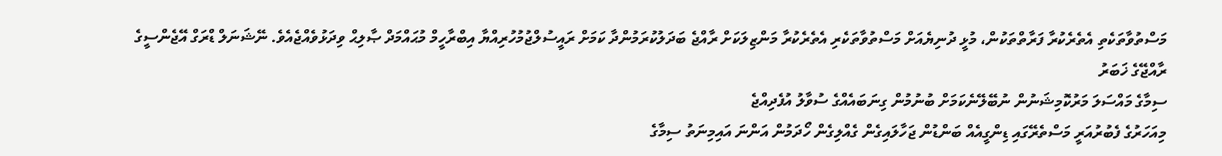މަސްތުވާތަކެތި އެތެރެކުރާ ފަރާތްތަކުން، މުޅީ ދުނިޔެއަށް މަސްތުވާތަކެރި އެތެރެކުރާ މަންޒިލަކަށް ރާއްޖެ ބަދަލުކުރަމުންދާ ކަމަށް ރައީސުލްޖުމުހުރިއްޔާ އިބްރާހީމް މުޙައްމަދް ޞާލިޙް ވިދަޅުވެއްޖެއެވެ. ނޭޝަނަލް ޑްރަގް އޭޖެންސީގެ
ރާއްޖޭގެ ޚަބަރު
ސިމާގެ މައްސަލަ މަރުކޮމިޝަނުން ނުބޭލޭނެކަމަށް ބުނުމުން ގިނަބައެއްގެ ސުވާލު އުފެދިއްޖެ
މިއަހަރުގެ ފެބުރުއަރީ މަސްތެރޭގައި ޑިންގީއެއް ބަންޑުން ޖަހާލައިގެން ގެއްލިގެން ހޯދަމުން އަންނަ އައިމިނަތު ސިމާގެ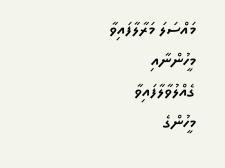މައްސަލަ މަރާލާފައިވާ މީހުންނާއި ގެއްލުވާލާފައިވާ މީހުންގެ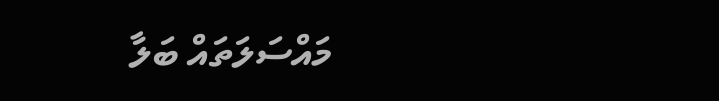މައްސަލަތައް ބަލާ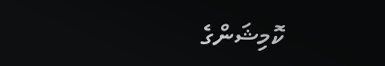ކޮމިޝަންގެ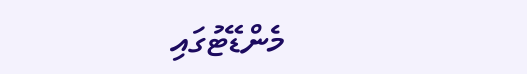މެންޑޭޓުގައި